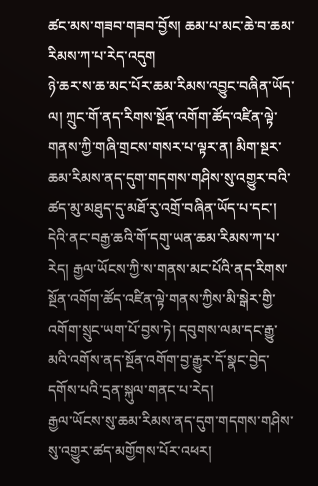ཚང་མས་གཟབ་གཟབ་བྱོས། ཆམ་པ་མང་ཆེ་བ་ཆམ་རིམས་ཀ་པ་རེད་འདུག
ཉེ་ཆར་ས་ཆ་མང་པོར་ཆམ་རིམས་འབྱུང་བཞིན་ཡོད་ལ། ཀྲུང་གོ་ནད་རིགས་སྔོན་འགོག་ཚོད་འཛིན་ལྟེ་གནས་ཀྱི་གཞི་གྲངས་གསར་པ་ལྟར་ན། མིག་སྔར་ཆམ་རིམས་ནད་དུག་གདགས་གཤིས་སུ་འགྱུར་བའི་ཚད་མུ་མཐུད་དུ་མཐོ་རུ་འགྲོ་བཞིན་ཡོད་པ་དང་། དེའི་ནང་བརྒྱ་ཆའི་གོ་དགུ་ཡན་ཆམ་རིམས་ཀ་པ་རེད། རྒྱལ་ཡོངས་ཀྱི་ས་གནས་མང་པོའི་ནད་རིགས་སྔོན་འགོག་ཚོད་འཛིན་ལྟེ་གནས་ཀྱིས་མི་སྒེར་གྱི་འགོག་སྲུང་ཡག་པོ་བྱས་ཏེ། དབུགས་ལམ་དང་རྒྱུ་མའི་འགོས་ནད་སྔོན་འགོག་བྱ་རྒྱུར་དོ་སྣང་བྱེད་དགོས་པའི་དྲན་སྐུལ་གནང་པ་རེད།
རྒྱལ་ཡོངས་སུ་ཆམ་རིམས་ནད་དུག་གདགས་གཤིས་སུ་འགྱུར་ཚད་མགྱོགས་པོར་འཕར།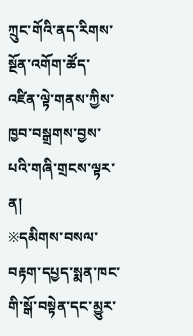ཀྲུང་གོའི་ནད་རིགས་སྔོན་འགོག་ཚོད་འཛིན་ལྟེ་གནས་ཀྱིས་ཁྱབ་བསྒྲགས་བྱས་པའི་གཞི་གྲངས་ལྟར་ན།
※དམིགས་བསལ་བརྟག་དཔྱད་སྨན་ཁང་གི་སྒོ་བསྟེན་དང་མྱུར་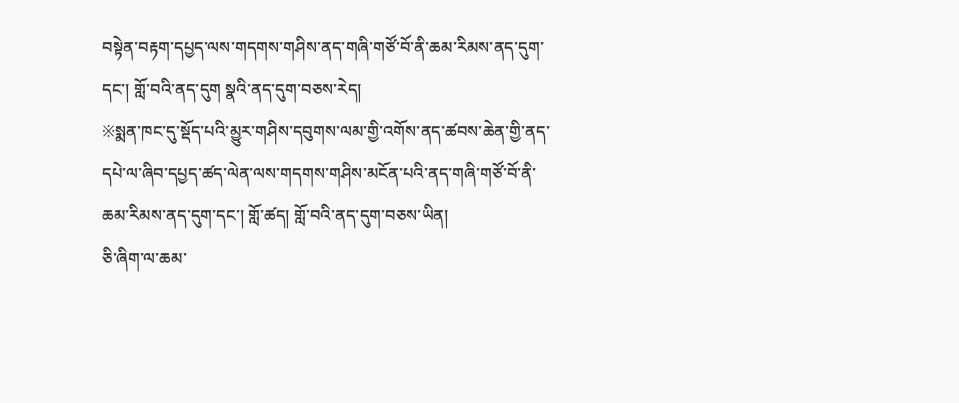བསྟེན་བརྟག་དཔྱད་ལས་གདགས་གཤིས་ནད་གཞི་གཙོ་བོ་ནི་ཆམ་རིམས་ནད་དུག་དང་། གློ་བའི་ནད་དུག སྣའི་ནད་དུག་བཅས་རེད།
※སྨན་ཁང་དུ་སྡོད་པའི་མྱུར་གཤིས་དབུགས་ལམ་གྱི་འགོས་ནད་ཚབས་ཆེན་གྱི་ནད་དཔེ་ལ་ཞིབ་དཔྱད་ཚད་ལེན་ལས་གདགས་གཤིས་མངོན་པའི་ནད་གཞི་གཙོ་བོ་ནི་ཆམ་རིམས་ནད་དུག་དང་། གློ་ཚད། གློ་བའི་ནད་དུག་བཅས་ཡིན།
ཅི་ཞིག་ལ་ཆམ་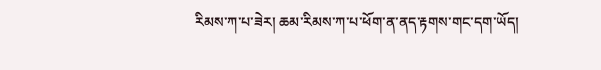རིམས་ཀ་པ་ཟེར། ཆམ་རིམས་ཀ་པ་ཕོག་ན་ནད་རྟགས་གང་དག་ཡོད།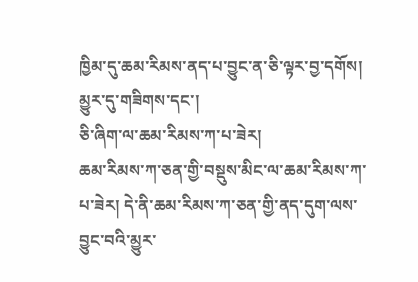ཁྱིམ་དུ་ཆམ་རིམས་ནད་པ་བྱུང་ན་ཅི་ལྟར་བྱ་དགོས། མྱུར་དུ་གཟིགས་དང་།
ཅི་ཞིག་ལ་ཆམ་རིམས་ཀ་པ་ཟེར།
ཆམ་རིམས་ཀ་ཅན་གྱི་བསྡུས་མིང་ལ་ཆམ་རིམས་ཀ་པ་ཟེར། དེ་ནི་ཆམ་རིམས་ཀ་ཅན་གྱི་ནད་དུག་ལས་བྱུང་བའི་མྱུར་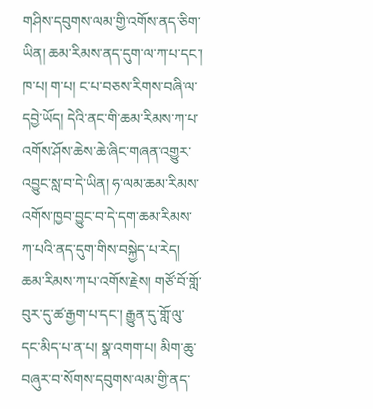གཤིས་དབུགས་ལམ་གྱི་འགོས་ནད་ཅིག་ཡིན། ཆམ་རིམས་ནད་དུག་ལ་ཀ་པ་དང་། ཁ་པ། ག་པ། ང་པ་བཅས་རིགས་བཞི་ལ་དབྱེ་ཡོད། དེའི་ནང་གི་ཆམ་རིམས་ཀ་པ་འགོས་ཤོས་ཆེས་ཆེ་ཞིང་གཞན་འགྱུར་འབྱུང་སླ་བ་དེ་ཡིན། ཧ་ལམ་ཆམ་རིམས་འགོས་ཁྱབ་བྱུང་བ་དེ་དག་ཆམ་རིམས་ཀ་པའི་ནད་དུག་གིས་བསྐྱེད་པ་རེད།
ཆམ་རིམས་ཀ་པ་འགོས་རྗེས། གཙོ་བོ་གློ་བུར་དུ་ཚ་རྒྱག་པ་དང་། རྒྱུན་དུ་གློ་ལུ་དང་མིད་པ་ན་པ། སྣ་འགག་པ། མིག་ཆུ་བཞུར་བ་སོགས་དབུགས་ལམ་གྱི་ནད་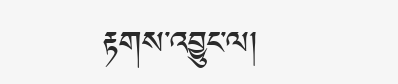རྟགས་འབྱུང་ལ།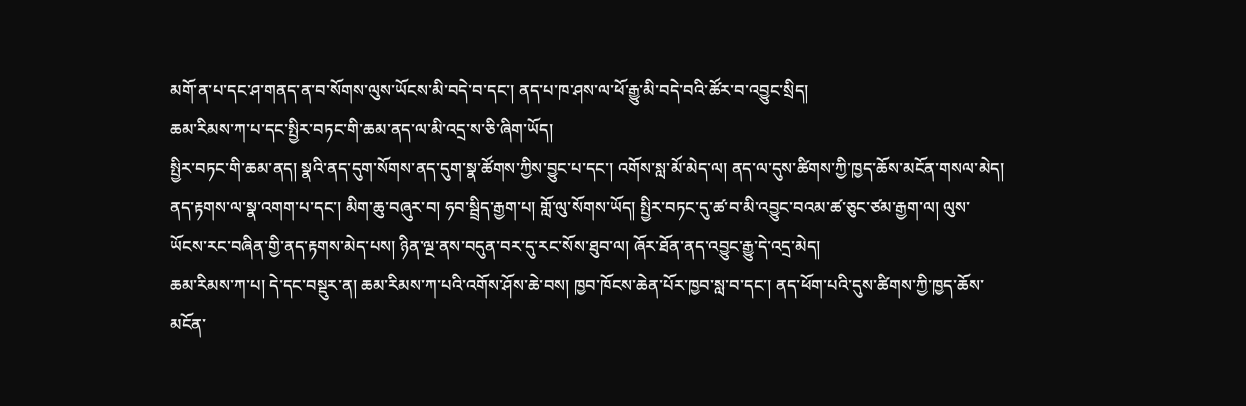མགོ་ན་པ་དང་ཤ་གནད་ན་བ་སོགས་ལུས་ཡོངས་མི་བདེ་བ་དང་། ནད་པ་ཁ་ཤས་ལ་ཕོ་རྒྱུ་མི་བདེ་བའི་ཚོར་བ་འབྱུང་སྲིད།
ཆམ་རིམས་ཀ་པ་དང་སྤྱིར་བཏང་གི་ཆམ་ནད་ལ་མི་འདྲ་ས་ཅི་ཞིག་ཡོད།
སྤྱིར་བཏང་གི་ཆམ་ནད། སྣའི་ནད་དུག་སོགས་ནད་དུག་སྣ་ཚོགས་ཀྱིས་བྱུང་པ་དང་། འགོས་སླ་མོ་མེད་ལ། ནད་ལ་དུས་ཚིགས་ཀྱི་ཁྱད་ཆོས་མངོན་གསལ་མེད། ནད་རྟགས་ལ་སྣ་འགག་པ་དང་། མིག་ཆུ་བཞུར་བ། ཧབ་སྦྲིད་རྒྱག་པ། གློ་ལུ་སོགས་ཡོད། སྤྱིར་བཏང་དུ་ཚ་བ་མི་འབྱུང་བའམ་ཚ་ཅུང་ཙམ་རྒྱག་ལ། ལུས་ཡོངས་རང་བཞིན་གྱི་ནད་རྟགས་མེད་པས། ཉིན་ལྔ་ནས་བདུན་བར་དུ་རང་སོས་ཐུབ་ལ། ཞོར་ཐོན་ནད་འབྱུང་རྒྱུ་དེ་འདྲ་མེད།
ཆམ་རིམས་ཀ་པ། དེ་དང་བསྡུར་ན། ཆམ་རིམས་ཀ་པའི་འགོས་ཤོས་ཆེ་བས། ཁྱབ་ཁོངས་ཆེན་པོར་ཁྱབ་སླ་བ་དང་། ནད་ཕོག་པའི་དུས་ཚིགས་ཀྱི་ཁྱད་ཆོས་མངོན་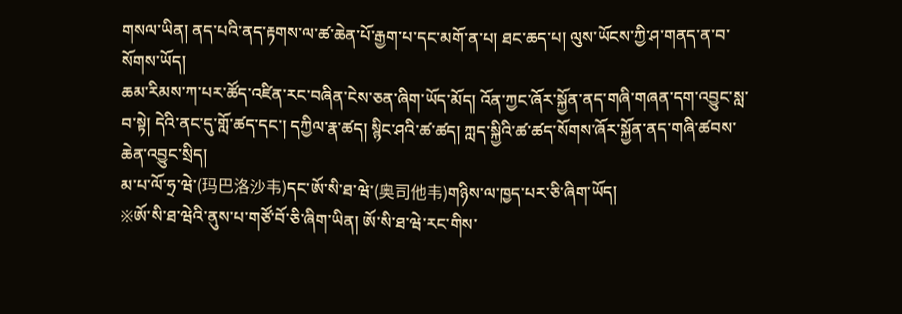གསལ་ཡིན། ནད་པའི་ནད་རྟགས་ལ་ཚ་ཆེན་པོ་རྒྱག་པ་དང་མགོ་ན་པ། ཐང་ཆད་པ། ལུས་ཡོངས་ཀྱི་ཤ་གནད་ན་བ་སོགས་ཡོད།
ཆམ་རིམས་ཀ་པར་ཚོད་འཛིན་རང་བཞིན་ངེས་ཅན་ཞིག་ཡོད་མོད། འོན་ཀྱང་ཞོར་སྐྱོན་ནད་གཞི་གཞན་དག་འབྱུང་སླ་བ་སྟེ། དེའི་ནང་དུ་གློ་ཚད་དང་། དཀྱིལ་རྣ་ཚད། སྙིང་ཤའི་ཚ་ཚད། ཀླད་སྐྱིའི་ཚ་ཚད་སོགས་ཞོར་སྐྱོན་ནད་གཞི་ཚབས་ཆེན་འབྱུང་སྲིད།
མ་པ་ལོ་ཧྲ་ཝེ་(玛巴洛沙韦)དང་ཨོ་སི་ཐ་ཝེ་(奥司他韦)གཉིས་ལ་ཁྱད་པར་ཅི་ཞིག་ཡོད།
※ཨོ་སི་ཐ་ཝེའི་ནུས་པ་གཙོ་བོ་ཅི་ཞིག་ཡིན། ཨོ་སི་ཐ་ཝེ་རང་གིས་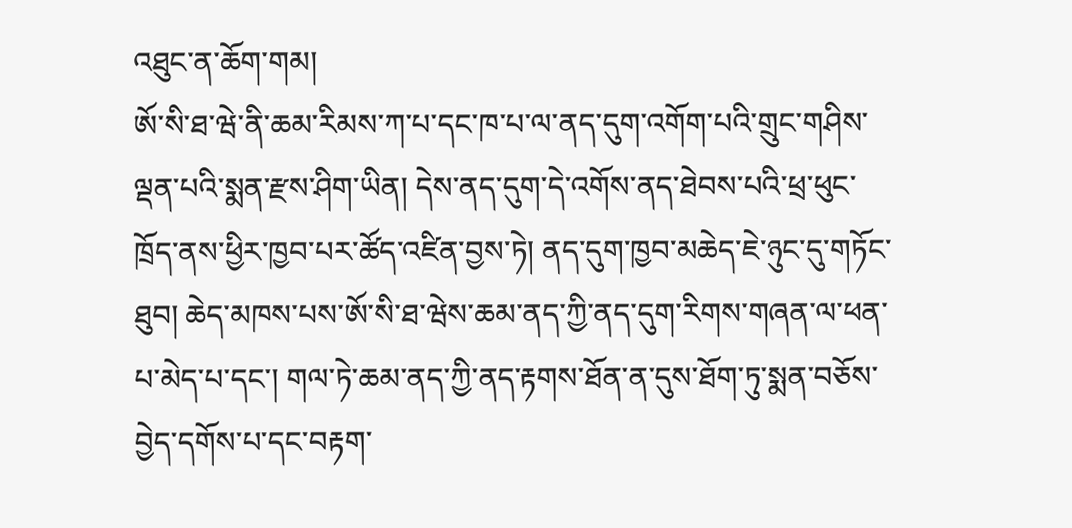འཐུང་ན་ཆོག་གམ།
ཨོ་སི་ཐ་ཝེ་ནི་ཆམ་རིམས་ཀ་པ་དང་ཁ་པ་ལ་ནད་དུག་འགོག་པའི་གྲུང་གཤིས་ལྡན་པའི་སྨན་རྫས་ཤིག་ཡིན། དེས་ནད་དུག་དེ་འགོས་ནད་ཐེབས་པའི་ཕྲ་ཕུང་ཁྲོད་ནས་ཕྱིར་ཁྱབ་པར་ཚོད་འཛིན་བྱས་ཏེ། ནད་དུག་ཁྱབ་མཆེད་ཇེ་ཉུང་དུ་གཏོང་ཐུབ། ཆེད་མཁས་པས་ཨོ་སི་ཐ་ཝེས་ཆམ་ནད་ཀྱི་ནད་དུག་རིགས་གཞན་ལ་ཕན་པ་མེད་པ་དང་། གལ་ཏེ་ཆམ་ནད་ཀྱི་ནད་རྟགས་ཐོན་ན་དུས་ཐོག་ཏུ་སྨན་བཅོས་བྱེད་དགོས་པ་དང་བརྟག་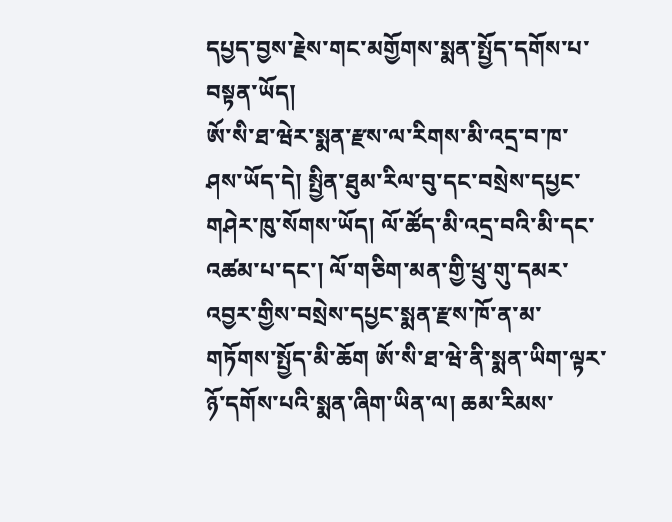དཔྱད་བྱས་རྗེས་གང་མགྱོགས་སྨན་སྤྱོད་དགོས་པ་བསྟན་ཡོད།
ཨོ་སི་ཐ་ཝེར་སྨན་རྫས་ལ་རིགས་མི་འདྲ་བ་ཁ་ཤས་ཡོད་དེ། སྤྱིན་ཐུམ་རིལ་བུ་དང་བསྲེས་དཔྱང་གཤེར་ཁུ་སོགས་ཡོད། ལོ་ཚོད་མི་འདྲ་བའི་མི་དང་འཚམ་པ་དང་། ལོ་གཅིག་མན་གྱི་ཕྲུ་གུ་དམར་འབྱར་གྱིས་བསྲེས་དཔྱང་སྨན་རྫས་ཁོ་ན་མ་གཏོགས་སྤྱོད་མི་ཆོག ཨོ་སི་ཐ་ཝེ་ནི་སྨན་ཡིག་ལྟར་ཉོ་དགོས་པའི་སྨན་ཞིག་ཡིན་ལ། ཆམ་རིམས་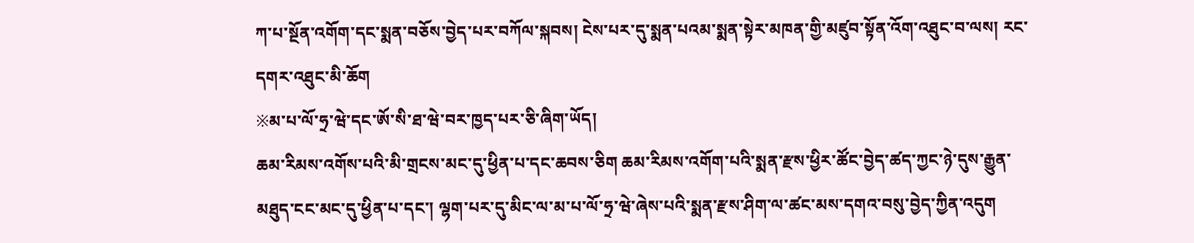ཀ་པ་སྔོན་འགོག་དང་སྨན་བཅོས་བྱེད་པར་བཀོལ་སྐབས། ངེས་པར་དུ་སྨན་པའམ་སྨན་སྟེར་མཁན་གྱི་མཛུབ་སྟོན་འོག་འཐུང་བ་ལས། རང་དགར་འཐུང་མི་ཆོག
※མ་པ་ལོ་ཧྲ་ཝེ་དང་ཨོ་སི་ཐ་ཝེ་བར་ཁྱད་པར་ཅི་ཞིག་ཡོད།
ཆམ་རིམས་འགོས་པའི་མི་གྲངས་མང་དུ་ཕྱིན་པ་དང་ཆབས་ཅིག ཆམ་རིམས་འགོག་པའི་སྨན་རྫས་ཕྱིར་ཚོང་བྱེད་ཚད་ཀྱང་ཉེ་དུས་རྒྱུན་མཐུད་ངང་མང་དུ་ཕྱིན་པ་དང་། ལྷག་པར་དུ་མིང་ལ་མ་པ་ལོ་ཧྲ་ཝེ་ཞེས་པའི་སྨན་རྫས་ཤིག་ལ་ཚང་མས་དགའ་བསུ་བྱེད་ཀྱིན་འདུག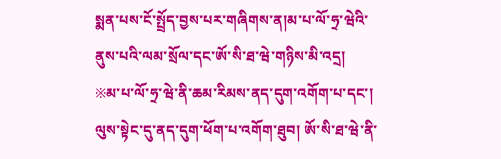སྨན་པས་ངོ་སྤྲོད་བྱས་པར་གཞིགས་ན།མ་པ་ལོ་ཧྲ་ཝེའི་ནུས་པའི་ལམ་སྲོལ་དང་ཨོ་སི་ཐ་ཝེ་གཉིས་མི་འདྲ།
※མ་པ་ལོ་ཧྲ་ཝེ་ནི་ཆམ་རིམས་ནད་དུག་འགོག་པ་དང་། ལུས་སྟེང་དུ་ནད་དུག་ཕོག་པ་འགོག་ཐུབ། ཨོ་སི་ཐ་ཝེ་ནི་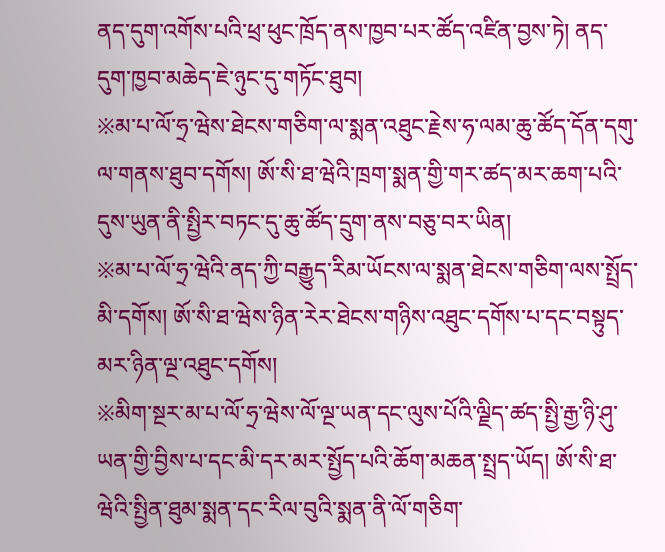ནད་དུག་འགོས་པའི་ཕྲ་ཕུང་ཁྲོད་ནས་ཁྱབ་པར་ཚོད་འཛིན་བྱས་ཏེ། ནད་དུག་ཁྱབ་མཆེད་ཇེ་ཉུང་དུ་གཏོང་ཐུབ།
※མ་པ་ལོ་ཧྲ་ཝེས་ཐེངས་གཅིག་ལ་སྨན་འཐུང་རྗེས་ཧ་ལམ་ཆུ་ཚོད་དོན་དགུ་ལ་གནས་ཐུབ་དགོས། ཨོ་སི་ཐ་ཝེའི་ཁྲག་སྨན་གྱི་གར་ཚད་མར་ཆག་པའི་དུས་ཡུན་ནི་སྤྱིར་བཏང་དུ་ཆུ་ཚོད་དྲུག་ནས་བཅུ་བར་ཡིན།
※མ་པ་ལོ་ཧྲ་ཝེའི་ནད་ཀྱི་བརྒྱུད་རིམ་ཡོངས་ལ་སྨན་ཐེངས་གཅིག་ལས་སྤྲོད་མི་དགོས། ཨོ་སི་ཐ་ཝེས་ཉིན་རེར་ཐེངས་གཉིས་འཐུང་དགོས་པ་དང་བསྟུད་མར་ཉིན་ལྔ་འཐུང་དགོས།
※མིག་སྔར་མ་པ་ལོ་ཧྲ་ཝེས་ལོ་ལྔ་ཡན་དང་ལུས་པོའི་ལྗིད་ཚད་སྤྱི་རྒྱ་ཉི་ཤུ་ཡན་གྱི་བྱིས་པ་དང་མི་དར་མར་སྤྱོད་པའི་ཆོག་མཆན་སྤྲད་ཡོད། ཨོ་སི་ཐ་ཝེའི་སྤྱིན་ཐུམ་སྨན་དང་རིལ་བུའི་སྨན་ནི་ལོ་གཅིག་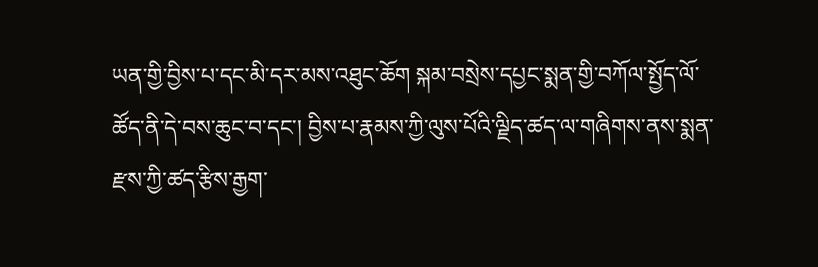ཡན་གྱི་བྱིས་པ་དང་མི་དར་མས་འཐུང་ཆོག སྐམ་བསྲེས་དཔྱང་སྨན་གྱི་བཀོལ་སྤྱོད་ལོ་ཚོད་ནི་དེ་བས་ཆུང་བ་དང་། བྱིས་པ་རྣམས་ཀྱི་ལུས་པོའི་ལྗིད་ཚད་ལ་གཞིགས་ནས་སྨན་རྫས་ཀྱི་ཚད་རྩིས་རྒྱག་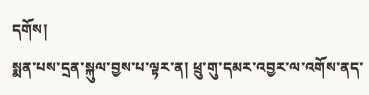དགོས།
སྨན་པས་དྲན་སྐུལ་བྱས་པ་ལྟར་ན། ཕྲུ་གུ་དམར་འབྱར་ལ་འགོས་ནད་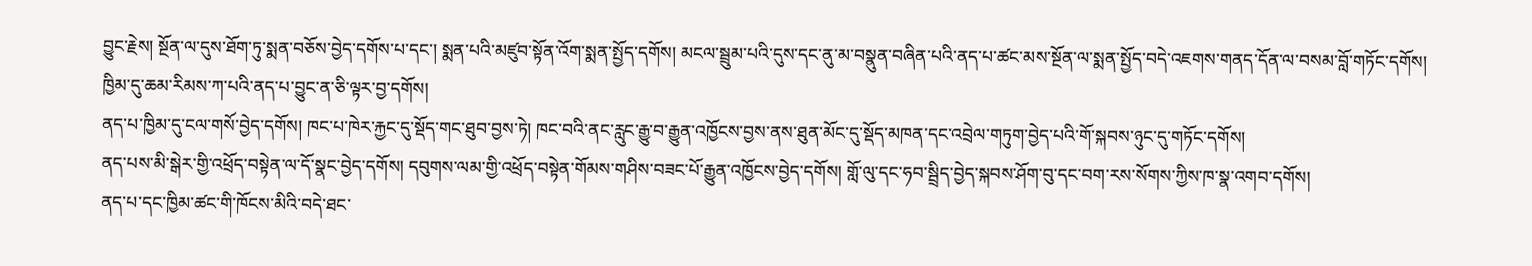བྱུང་རྗེས། སྔོན་ལ་དུས་ཐོག་ཏུ་སྨན་བཅོས་བྱེད་དགོས་པ་དང་། སྨན་པའི་མཛུབ་སྟོན་འོག་སྨན་སྤྱོད་དགོས། མངལ་སྦྲུམ་པའི་དུས་དང་ནུ་མ་བསྣུན་བཞིན་པའི་ནད་པ་ཚང་མས་སྔོན་ལ་སྨན་སྤྱོད་བདེ་འཇགས་གནད་དོན་ལ་བསམ་བློ་གཏོང་དགོས།
ཁྱིམ་དུ་ཆམ་རིམས་ཀ་པའི་ནད་པ་བྱུང་ན་ཅི་ལྟར་བྱ་དགོས།
ནད་པ་ཁྱིམ་དུ་ངལ་གསོ་བྱེད་དགོས། ཁང་པ་ཁེར་རྐྱང་དུ་སྡོད་གང་ཐུབ་བྱས་ཏེ། ཁང་བའི་ནང་རླུང་རྒྱུ་བ་རྒྱུན་འཁྱོངས་བྱས་ནས་ཐུན་མོང་དུ་སྡོད་མཁན་དང་འབྲེལ་གཏུག་བྱེད་པའི་གོ་སྐབས་ཉུང་དུ་གཏོང་དགོས།
ནད་པས་མི་སྒེར་གྱི་འཕྲོད་བསྟེན་ལ་དོ་སྣང་བྱེད་དགོས། དབུགས་ལམ་གྱི་འཕྲོད་བསྟེན་གོམས་གཤིས་བཟང་པོ་རྒྱུན་འཁྱོངས་བྱེད་དགོས། གློ་ལུ་དང་ཧབ་སྦྲིད་བྱེད་སྐབས་ཤོག་བུ་དང་བག་རས་སོགས་ཀྱིས་ཁ་སྣ་འགབ་དགོས།
ནད་པ་དང་ཁྱིམ་ཚང་གི་ཁོངས་མིའི་བདེ་ཐང་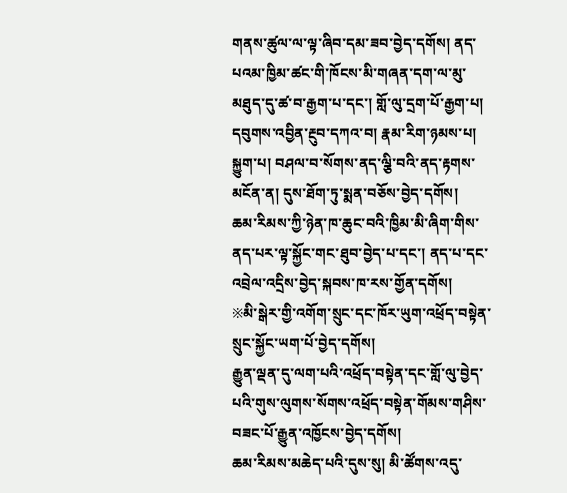གནས་ཚུལ་ལ་ལྟ་ཞིབ་དམ་ཟབ་བྱེད་དགོས། ནད་པའམ་ཁྱིམ་ཚང་གི་ཁོངས་མི་གཞན་དག་ལ་མུ་མཐུད་དུ་ཚ་བ་རྒྱག་པ་དང་། གློ་ལུ་དྲག་པོ་རྒྱག་པ། དབུགས་འབྱིན་རྔུབ་དཀའ་བ། རྣམ་རིག་ཉམས་པ། སྐྱུག་པ། བཤལ་བ་སོགས་ནད་ལྕི་བའི་ནད་རྟགས་མངོན་ན། དུས་ཐོག་ཏུ་སྨན་བཅོས་བྱེད་དགོས།
ཆམ་རིམས་ཀྱི་ཉེན་ཁ་ཆུང་བའི་ཁྱིམ་མི་ཞིག་གིས་ནད་པར་ལྟ་སྐྱོང་གང་ཐུབ་བྱེད་པ་དང་། ནད་པ་དང་འབྲེལ་འདྲིས་བྱེད་སྐབས་ཁ་རས་གྱོན་དགོས།
※མི་སྒེར་གྱི་འགོག་སྲུང་དང་ཁོར་ཡུག་འཕྲོད་བསྟེན་སྲུང་སྐྱོང་ཡག་པོ་བྱེད་དགོས།
རྒྱུན་ལྡན་དུ་ལག་པའི་འཕྲོད་བསྟེན་དང་གློ་ལུ་བྱེད་པའི་གུས་ལུགས་སོགས་འཕྲོད་བསྟེན་གོམས་གཤིས་བཟང་པོ་རྒྱུན་འཁྱོངས་བྱེད་དགོས།
ཆམ་རིམས་མཆེད་པའི་དུས་སུ། མི་ཚོགས་འདུ་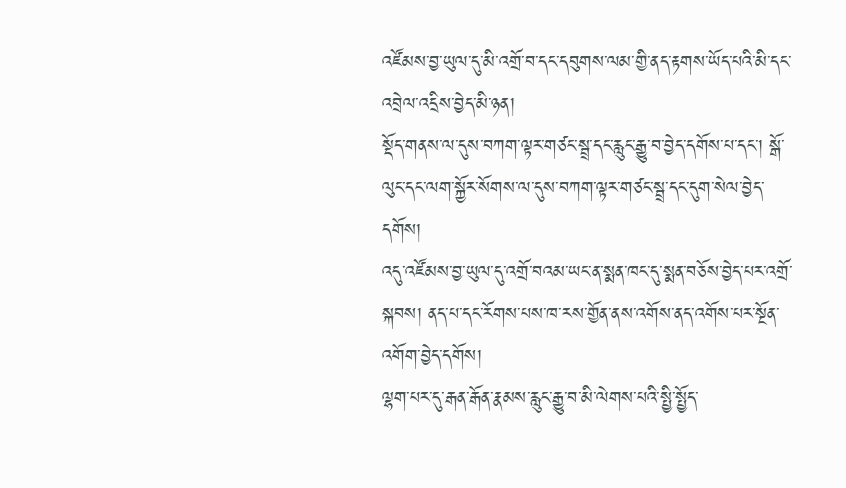འཛོམས་བྱ་ཡུལ་དུ་མི་འགྲོ་བ་དང་དབུགས་ལམ་གྱི་ནད་རྟགས་ཡོད་པའི་མི་དང་འབྲེལ་འདྲིས་བྱེད་མི་ཉན།
སྡོད་གནས་ལ་དུས་བཀག་ལྟར་གཙང་སྦྲ་དང་རླུང་རྒྱུ་བ་བྱེད་དགོས་པ་དང་། སྒོ་ལུང་དང་ལག་སྐྱོར་སོགས་ལ་དུས་བཀག་ལྟར་གཙང་སྦྲ་དང་དུག་སེལ་བྱེད་དགོས།
འདུ་འཛོམས་བྱ་ཡུལ་དུ་འགྲོ་བའམ་ཡང་ན་སྨན་ཁང་དུ་སྨན་བཅོས་བྱེད་པར་འགྲོ་སྐབས། ནད་པ་དང་རོགས་པས་ཁ་རས་གྱོན་ནས་འགོས་ནད་འགོས་པར་སྔོན་འགོག་བྱེད་དགོས།
ལྷག་པར་དུ་རྒན་རྒོན་རྣམས་རླུང་རྒྱུ་བ་མི་ལེགས་པའི་སྤྱི་སྤྱོད་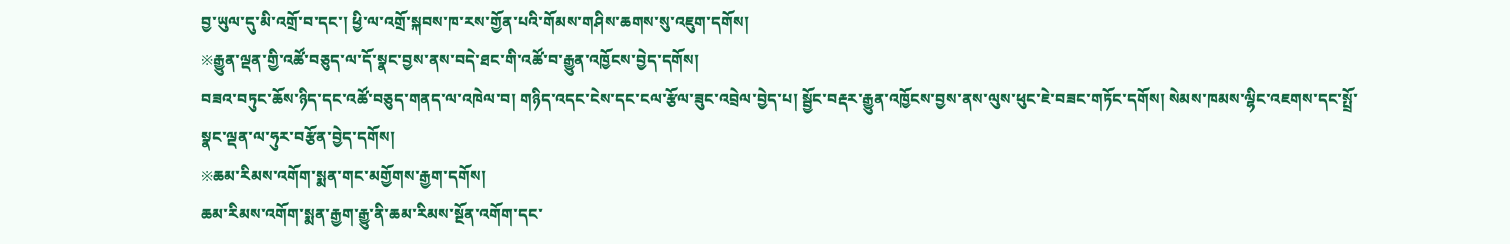བྱ་ཡུལ་དུ་མི་འགྲོ་བ་དང་། ཕྱི་ལ་འགྲོ་སྐབས་ཁ་རས་གྱོན་པའི་གོམས་གཤིས་ཆགས་སུ་འཇུག་དགོས།
※རྒྱུན་ལྡན་གྱི་འཚོ་བཅུད་ལ་དོ་སྣང་བྱས་ནས་བདེ་ཐང་གི་འཚོ་བ་རྒྱུན་འཁྱོངས་བྱེད་དགོས།
བཟའ་བཏུང་ཆོས་ཉིད་དང་འཚོ་བཅུད་གནད་ལ་འཁེལ་བ། གཉིད་འདང་ངེས་དང་ངལ་རྩོལ་ཟུང་འབྲེལ་བྱེད་པ། སྦྱོང་བརྡར་རྒྱུན་འཁྱོངས་བྱས་ནས་ལུས་ཕུང་ཇེ་བཟང་གཏོང་དགོས། སེམས་ཁམས་ལྷིང་འཇགས་དང་སྤྲོ་སྣང་ལྡན་ལ་ཧུར་བརྩོན་བྱེད་དགོས།
※ཆམ་རིམས་འགོག་སྨན་གང་མགྱོགས་རྒྱག་དགོས།
ཆམ་རིམས་འགོག་སྨན་རྒྱག་རྒྱུ་ནི་ཆམ་རིམས་སྔོན་འགོག་དང་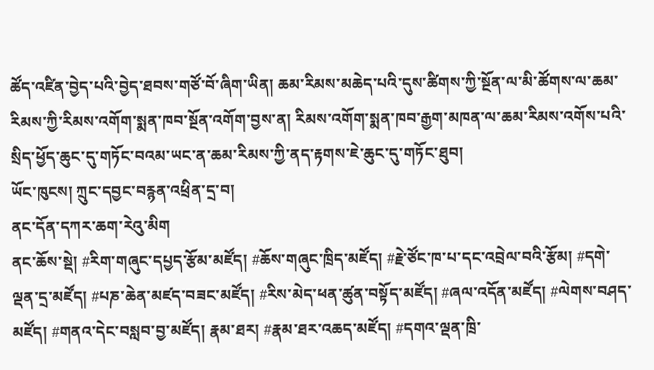ཚོད་འཛིན་བྱེད་པའི་བྱེད་ཐབས་གཙོ་བོ་ཞིག་ཡིན། ཆམ་རིམས་མཆེད་པའི་དུས་ཚིགས་ཀྱི་སྔོན་ལ་མི་ཚོགས་ལ་ཆམ་རིམས་ཀྱི་རིམས་འགོག་སྨན་ཁབ་སྔོན་འགོག་བྱས་ན། རིམས་འགོག་སྨན་ཁབ་རྒྱག་མཁན་ལ་ཆམ་རིམས་འགོས་པའི་སྲིད་ཕྱོད་ཆུང་དུ་གཏོང་བའམ་ཡང་ན་ཆམ་རིམས་ཀྱི་ནད་རྟགས་ཇེ་ཆུང་དུ་གཏོང་ཐུབ།
ཡོང་ཁུངས། ཀྲུང་དབྱང་བརྙན་འཕྲིན་དྲ་བ།
ནང་དོན་དཀར་ཆག་རེའུ་མིག
ནང་ཆོས་སྡེ། #རིག་གཞུང་དཔྱད་རྩོམ་མཛོད། #ཆོས་གཞུང་ཁྲིད་མཛོད། #རྗེ་ཙོང་ཁ་པ་དང་འབྲེལ་བའི་རྩོམ། #དགེ་ལྡན་དྲ་མཛོད། #པཎ་ཆེན་མཛད་བཟང་མཛོད། #རིས་མེད་ཕན་ཚུན་བསྟོད་མཛོད། #ཞལ་འདོན་མཛོད། #ལེགས་བཤད་མཛོད། #གནའ་དེང་བསླབ་བྱ་མཛོད། རྣམ་ཐར། #རྣམ་ཐར་འཆད་མཛོད། #དགའ་ལྡན་ཁྲི་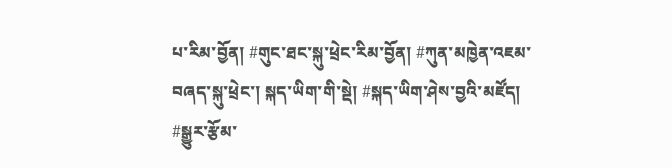པ་རིམ་བྱོན། #གུང་ཐང་སྐུ་ཕྲེང་རིམ་བྱོན། #ཀུན་མཁྱེན་འཇམ་བཞད་སྐུ་ཕྲེང་། སྐད་ཡིག་གི་སྡེ། #སྐད་ཡིག་ཤེས་བྱའི་མཛོད། #སྒྱུར་རྩོམ་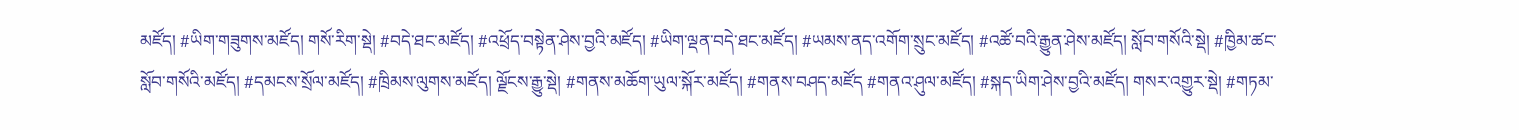མཛོད། #ཡིག་གཟུགས་མཛོད། གསོ་རིག་སྡེ། #བདེ་ཐང་མཛོད། #འཕྲོད་བསྟེན་ཤེས་བྱའི་མཛོད། #ཡིག་ལྡན་བདེ་ཐང་མཛོད། #ཡམས་ནད་འགོག་སྲུང་མཛོད། #འཚོ་བའི་རྒྱུན་ཤེས་མཛོད། སློབ་གསོའི་སྡེ། #ཁྱིམ་ཚང་སློབ་གསོའི་མཛོད། #དམངས་སྲོལ་མཛོད། #ཁྲིམས་ལུགས་མཛོད། ལྗོངས་རྒྱུ་སྡེ། #གནས་མཆོག་ཡུལ་སྐོར་མཛོད། #གནས་བཤད་མཛོད #གནའ་ཤུལ་མཛོད། #སྐད་ཡིག་ཤེས་བྱའི་མཛོད། གསར་འགྱུར་སྡེ། #གཏམ་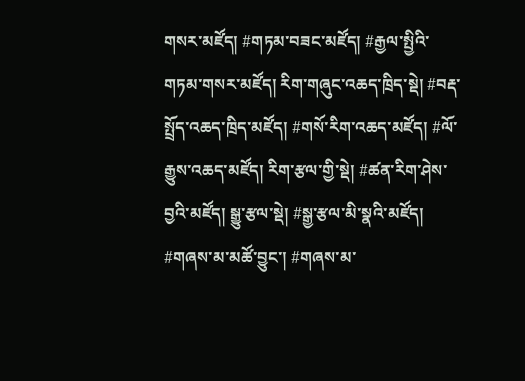གསར་མཛོད། #གཏམ་བཟང་མཛོད། #རྒྱལ་སྤྱིའི་གཏམ་གསར་མཛོད། རིག་གཞུང་འཆད་ཁྲིད་སྡེ། #བརྡ་སྤྲོད་འཆད་ཁྲིད་མཛོད། #གསོ་རིག་འཆད་མཛོད། #ལོ་རྒྱུས་འཆད་མཛོད། རིག་རྩལ་གྱི་སྡེ། #ཚན་རིག་ཤེས་བྱའི་མཛོད། སྒྱུ་རྩལ་སྡེ། #སྒྱ་རྩལ་མི་སྣའི་མཛོད། #གཞས་མ་མཚོ་བྱུང་། #གཞས་མ་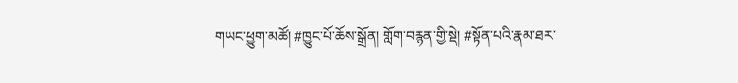གཡང་ཕྱུག་མཚོ། #ཁྱུང་པོ་ཆོས་སྒྲོན། གློག་བརྙན་གྱི་སྡེ། #སྟོན་པའི་རྣམ་ཐར་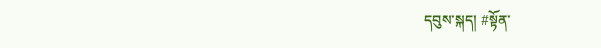དབུས་སྐད། #སྟོན་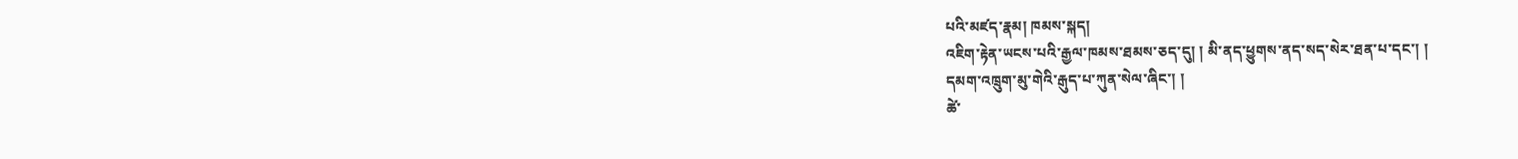པའི་མཛད་རྣམ། ཁམས་སྐད།
འཇིག་རྟེན་ཡངས་པའི་རྒྱལ་ཁམས་ཐམས་ཅད་དུ། ། མི་ནད་ཕྱུགས་ནད་སད་སེར་ཐན་པ་དང་། །
དམག་འཁྲུག་མུ་གེའི་རྒུད་པ་ཀུན་སེལ་ཞིང་། །
ཚེ་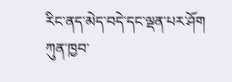རིང་ནད་མེད་བདེ་དང་ལྡན་པར་ཤོག
ཀུན་ཁྱབ་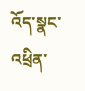འོད་སྣང་འཕྲིན་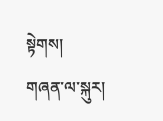སྟེགས།
གཞན་ལ་སྐུར།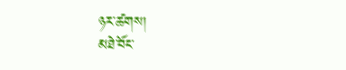ཉར་ཚགས།
མཐེ་བོང་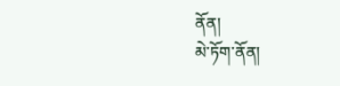ནོན།
མེ་ཏོག་ནོན།